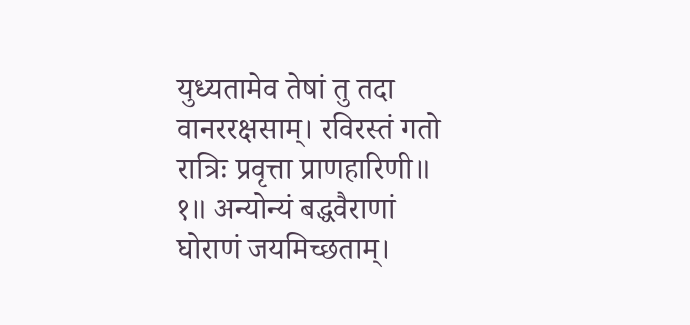युध्यतामेव तेषां तु तदा वानररक्षसाम्। रविरस्तं गतो रात्रिः प्रवृत्ता प्राणहारिणी॥ १॥ अन्योन्यं बद्धवैराणां घोराणं जयमिच्छताम्।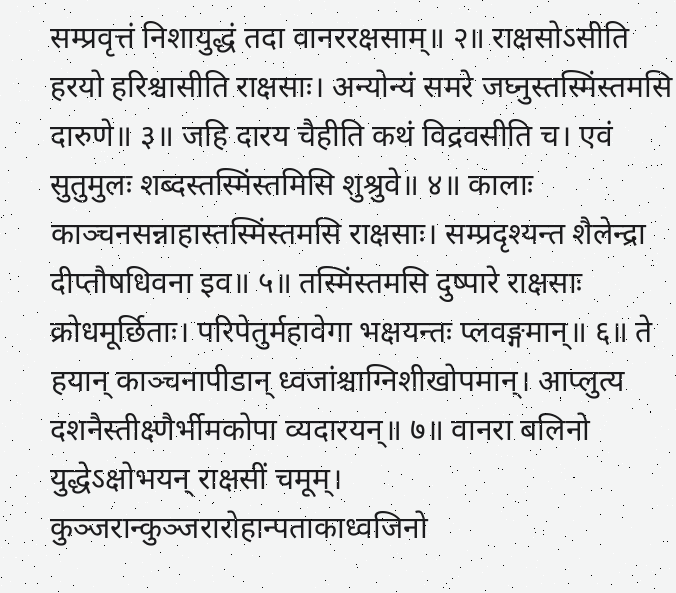सम्प्रवृत्तं निशायुद्धं तदा वानररक्षसाम्॥ २॥ राक्षसोऽसीति हरयो हरिश्चासीति राक्षसाः। अन्योन्यं समरे जघ्नुस्तस्मिंस्तमसि दारुणे॥ ३॥ जहि दारय चैहीति कथं विद्रवसीति च। एवं सुतुमुलः शब्दस्तस्मिंस्तमिसि शुश्रुवे॥ ४॥ कालाः काञ्चनसन्नाहास्तस्मिंस्तमसि राक्षसाः। सम्प्रदृश्यन्त शैलेन्द्रा दीप्तौषधिवना इव॥ ५॥ तस्मिंस्तमसि दुष्पारे राक्षसाः क्रोधमूर्छिताः। परिपेतुर्महावेगा भक्षयन्तः प्लवङ्गमान्॥ ६॥ ते हयान् काञ्चनापीडान् ध्वजांश्चाग्निशीखोपमान्। आप्लुत्य दशनैस्तीक्ष्णैर्भीमकोपा व्यदारयन्॥ ७॥ वानरा बलिनो युद्धेऽक्षोभयन् राक्षसीं चमूम्। कुञ्जरान्कुञ्जरारोहान्पताकाध्वजिनो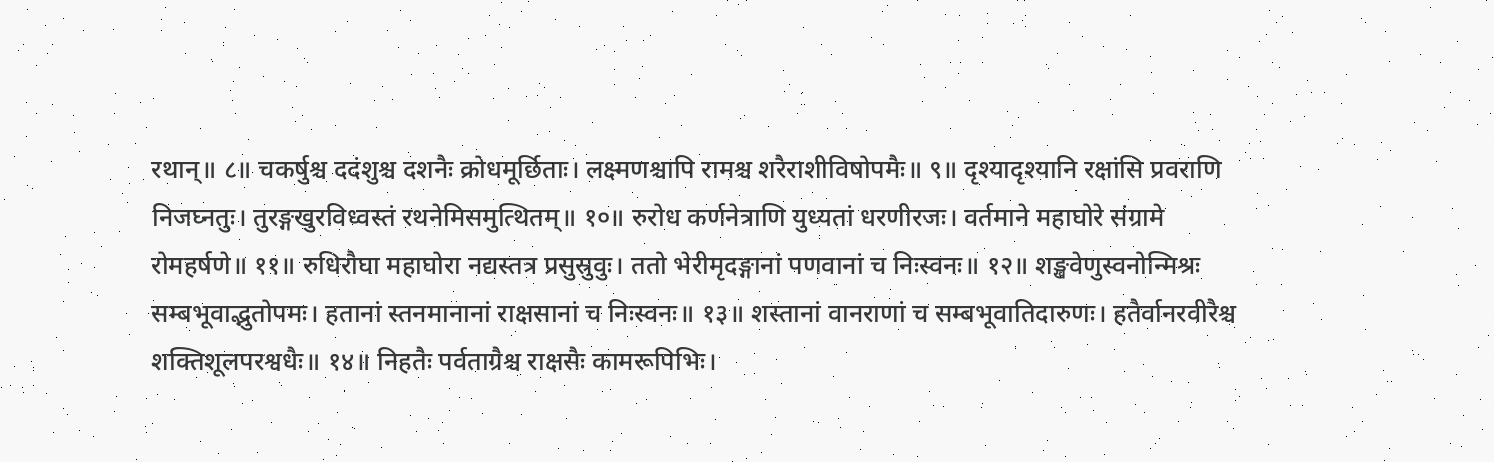रथान्॥ ८॥ चकर्षुश्च ददंशुश्च दशनैः क्रोधमूर्छिताः। लक्ष्मणश्चापि रामश्च शरैराशीविषोपमैः॥ ९॥ दृश्यादृश्यानि रक्षांसि प्रवराणि निजघ्नतुः। तुरङ्गखुरविध्वस्तं रथनेमिसमुत्थितम्॥ १०॥ रुरोध कर्णनेत्राणि युध्यतां धरणीरजः। वर्तमाने महाघोरे संग्रामे रोमहर्षणे॥ ११॥ रुधिरौघा महाघोरा नद्यस्तत्र प्रसुस्रुवुः। ततो भेरीमृदङ्गानां पणवानां च निःस्वनः॥ १२॥ शङ्खवेणुस्वनोन्मिश्रः सम्बभूवाद्भुतोपमः। हतानां स्तनमानानां राक्षसानां च निःस्वनः॥ १३॥ शस्तानां वानराणां च सम्बभूवातिदारुणः। हतैर्वानरवीरैश्च शक्तिशूलपरश्वधैः॥ १४॥ निहतैः पर्वताग्रैश्च राक्षसैः कामरूपिभिः।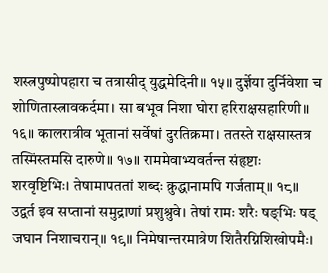शस्त्रपुष्पोपहारा च तत्रासीद् युद्धमेदिनी॥ १५॥ दुर्ज्ञेया दुर्निवेशा च शोणितास्त्रावकर्दमा। सा बभूव निशा घोरा हरिराक्षसहारिणी॥ १६॥ कालरात्रीव भूतानां सर्वेषां दुरतिक्रमा। ततस्ते राक्षसास्तत्र तस्मिंस्तमसि दारुणे॥ १७॥ राममेवाभ्यवर्तन्त संहृष्टाः शरवृष्टिभिः। तेषामापततां शब्दः क्रुद्धानामपि गर्जताम्॥ १८॥ उद्वर्त इव सप्तानां समुद्राणां प्रशुश्रुवे। तेषां रामः शरैः षङ्भिः षड् जघान निशाचरान्॥ १९॥ निमेषान्तरमात्रेण शितैरग्निशिखोपमैः।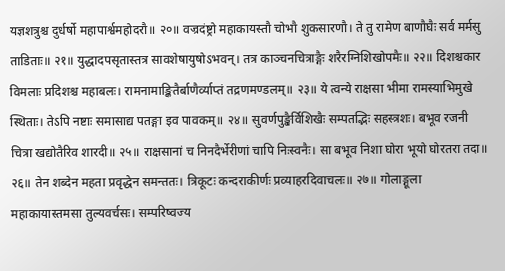यज्ञशत्रुश्च दुर्धर्षो महापार्श्वमहोदरौ॥ २०॥ वज्रदंष्ट्रो महाकायस्तौ चोभौ शुकसारणौ। ते तु रामेण बाणौघैः सर्व मर्मसु ताडिताः॥ २१॥ युद्धादपसृतास्तत्र सावशेषायुषोऽभवन्। तत्र काञ्चनचित्राङ्गैः शरैरग्निशिखोपमैः॥ २२॥ दिशश्चकार विमलाः प्रदिशश्च महाबलः। रामनामाङ्कितैर्बाणैर्व्याप्तं तद्रणमण्डलम्॥ २३॥ ये त्वन्ये राक्षसा भीमा रामस्याभिमुखे स्थिताः। तेऽपि नष्टाः समासाद्य पतङ्गा इव पावकम्॥ २४॥ सुवर्णपुङ्खैर्विशिखैः सम्पतद्भिः सहस्त्रशः। बभूव रजनी चित्रा खद्योतैरिव शारदी॥ २५॥ राक्षसानां च निनदैर्भेरीणां चापि निःस्वनैः। सा बभूव निशा घोरा भूयो घोरतरा तदा॥ २६॥ तेन शब्देन महता प्रवृद्धेन समन्ततः। त्रिकूटः कन्दराकीर्णः प्रव्याहरदिवाचलः॥ २७॥ गोलाङ्गूला महाकायास्तमसा तुल्यवर्चसः। सम्परिष्वज्य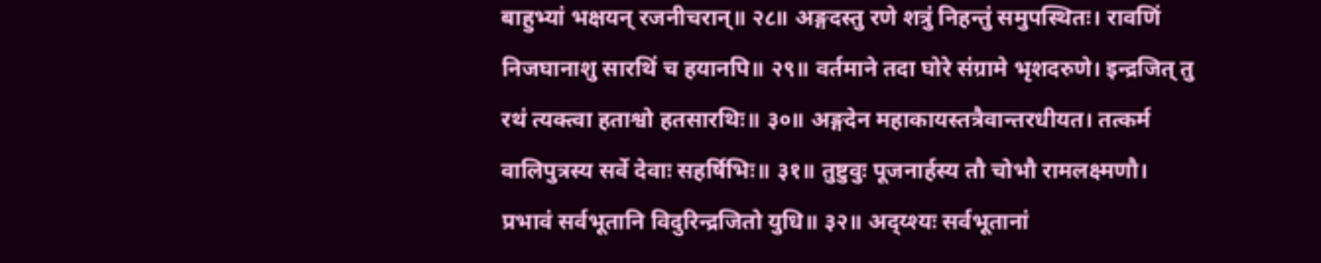बाहुभ्यां भक्षयन् रजनीचरान्॥ २८॥ अङ्गदस्तु रणे शत्रुं निहन्तुं समुपस्थितः। रावणिं निजघानाशु सारथिं च हयानपि॥ २९॥ वर्तमाने तदा घोरे संग्रामे भृशदरुणे। इन्द्रजित् तु रथं त्यक्त्वा हताश्वो हतसारथिः॥ ३०॥ अङ्गदेन महाकायस्तत्रैवान्तरधीयत। तत्कर्म वालिपुत्रस्य सर्वे देवाः सहर्षिभिः॥ ३१॥ तुष्टुवुः पूजनार्हस्य तौ चोभौ रामलक्ष्मणौ। प्रभावं सर्वभूतानि विदुरिन्द्रजितो युधि॥ ३२॥ अद्य्श्यः सर्वभूतानां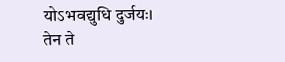योऽभवद्युधि दुर्जयः। तेन ते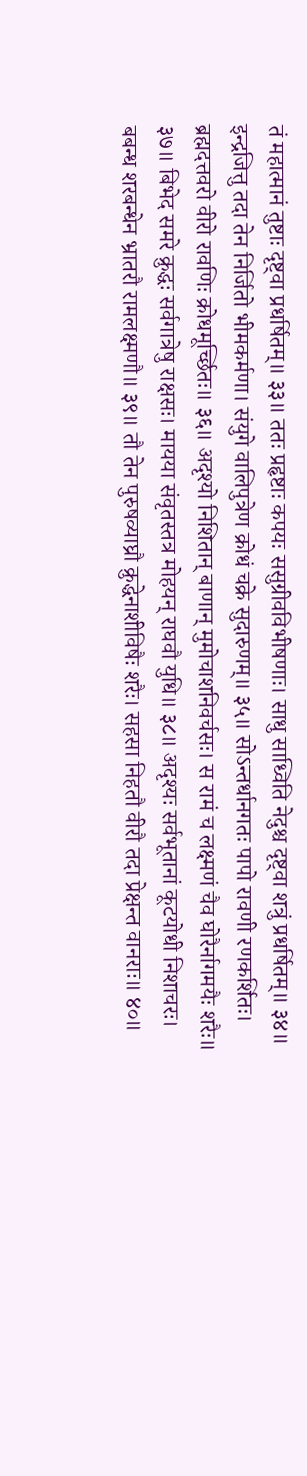तं महात्मानं तुष्टाः दृष्ट्वा प्रधर्षितम्॥ ३३॥ ततः प्रहृष्टाः कपयः ससुग्रीवविभीषणाः। साधु साध्विति नेदुश्च दृष्ट्वा शत्रुं प्रधर्षितम्॥ ३४॥ इन्द्रजित्तु तदा तेन निर्जितो भीमकर्मणा। संयुगे वालिपुत्रेण क्रोधं चक्रे सुदारुणम्॥ ३५॥ सोऽन्तर्धानगतः पापो रावणी रणकर्शितः। ब्रह्मदत्तवरो वीरो रावणिः क्रोधमूर्च्छितः॥ ३६॥ अदृश्यो निशितान् बाणान् मुमोचाशनिवर्चसः। स रामं च लक्ष्मणं चैव घोरैर्नागमयैः शरैः॥ ३७॥ बिभेद समरे क्रुद्धः सर्वगात्रेषु राक्षसः। मायया संवृतस्तत्र मोहयन् राघवौ युधि॥ ३८॥ अदृश्यः सर्वभूतानां कूटयोधी निशाचरः। बबन्ध शरबन्धेन भ्रातरौ रामलक्ष्मणौ॥ ३९॥ तौ तेन पुरुषव्याघ्रौ क्रुद्धेनाशीविषैः शरैः। सहसा निहतौ वीरौ तदा प्रेक्षन्त वानराः॥ ४०॥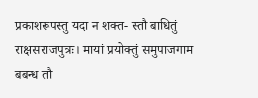प्रकाशरूपस्तु यदा न शक्त- स्तौ बाधितुं राक्षसराजपुत्रः। मायां प्रयोक्तुं समुपाजगाम बबन्ध तौ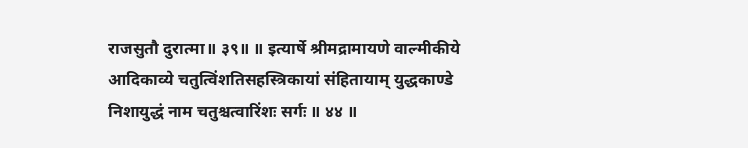राजसुतौ दुरात्मा॥ ३९॥ ॥ इत्यार्षे श्रीमद्रामायणे वाल्मीकीये आदिकाव्ये चतुत्विंशतिसहस्त्रिकायां संहितायाम् युद्धकाण्डे निशायुद्धं नाम चतुश्चत्वारिंशः सर्गः ॥ ४४ ॥